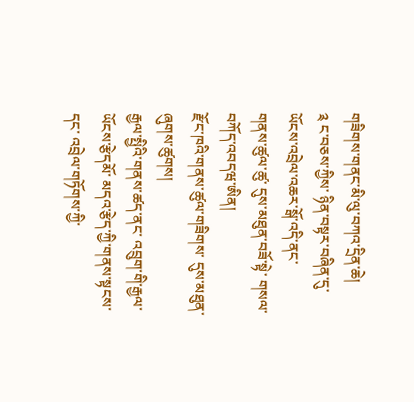གཟིགས་གནང་མི་ལུ་བཀའ་དྲིན་ཆེ།
༉ ང་བཅས་ཀྱིས་ ཉིན་བསྟར་བཞིན་དུ་
ཡོངས་འབྲེལ་འཆར་སྒོ་འདི་ནང་
གནས་ཚུལ་ཚུ་ དུས་མཐུན་བཟོ་སྟེ་ གསལ་བཀོད་འབདཝ་ཨིན།
རྫོང་ཁའི་གནས་ཚུལ་གཟིགས་ དུས་མཐུན་ཞུགས་ཚུགས།
རྒྱལ་སྤྱིའི་གནས་ཚད་ནང་ འབྲུག་གི་རྒྱལ་ཡོངས་རྩེདམོ་ མདའ་རྩེད་ཀྱི་གནས་སྟངས་དང་ འབྲེལ་གཏོགས་ཀྱི་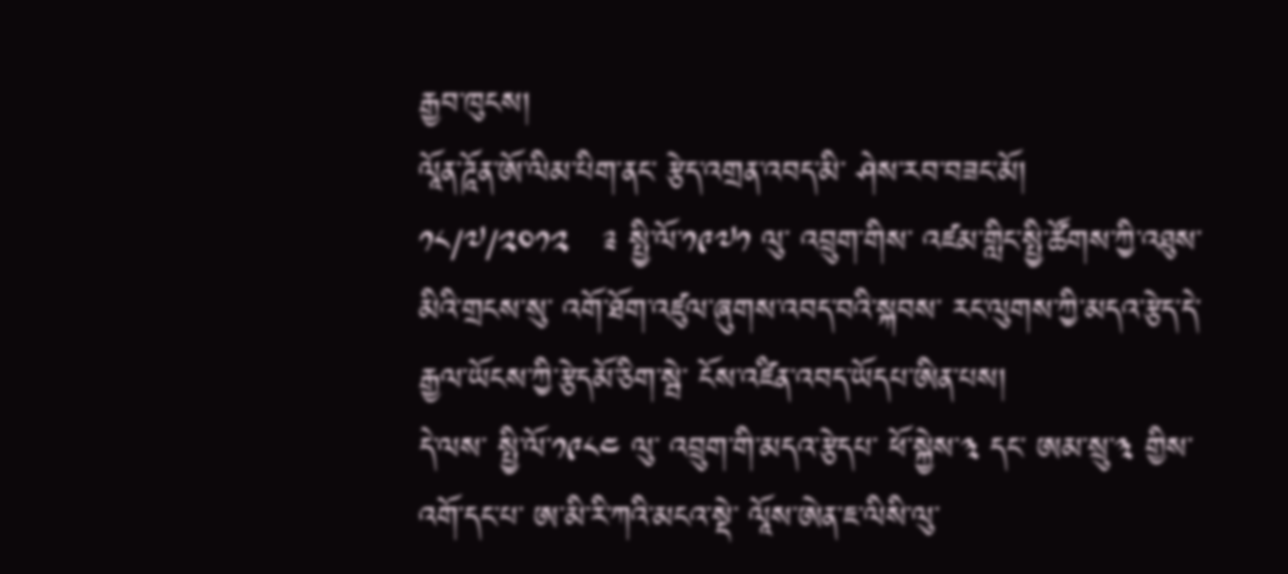རྒྱབ་ཁུངས།
ལཱོན་ཌཱོན་ཨོ་ལིམ་པིག་ནང་ རྩེད་འགྲན་འབད་མི་ ཤེས་རབ་བཟང་མོ།
༡༨/༧/༢༠༡༢   ༉ སྤྱི་ལོ་༡༩༧༡ ལུ་ འབྲུག་གིས་ འཛམ་གླིང་སྤྱི་ཚོགས་ཀྱི་འཐུས་མིའི་གྲངས་སུ་ འགོ་ཐོག་འཛུལ་ཞུགས་འབད་བའི་སྐབས་ རང་ལུགས་ཀྱི་མདའ་རྩེད་དེ་ རྒྱལ་ཡོངས་ཀྱི་རྩེདམོ་ཅིག་སྦེ་ ངོས་འཛིན་འབད་ཡོདཔ་ཨིན་པས།
དེ་ལས་ སྤྱི་ལོ་༡༩༨༤ ལུ་ འབྲུག་གི་མདའ་རྩེདཔ་ ཕོ་སྐྱེས་༣ དང་ ཨམ་སྲུ་༣ གྱིས་འགོ་དང་པ་ ཨ་མི་རི་ཀའི་མངའ་སྡེ་ ལཱོས་ཨེན་ཇ་ལིསི་ལུ་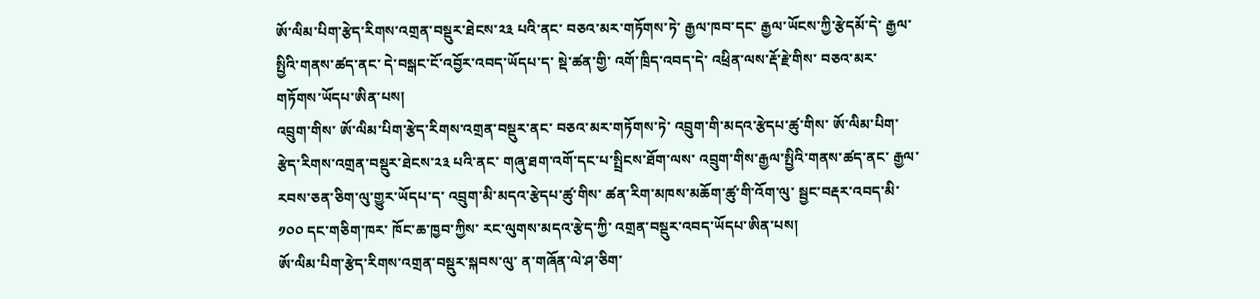ཨོ་ལིམ་པིག་རྩེད་རིགས་འགྲན་བསྡུར་ཐེངས་༢༣ པའི་ནང་ བཅའ་མར་གཏོགས་ཏེ་ རྒྱལ་ཁབ་དང་ རྒྱལ་ཡོངས་ཀྱི་རྩེདམོ་དེ་ རྒྱལ་སྤྱིའི་གནས་ཚད་ནང་ དེ་བསྒང་ངོ་འབྱོར་འབད་ཡོདཔ་ད་ སྡེ་ཚན་གྱི་ འགོ་ཁྲིད་འབད་དེ་ འཕྲིན་ལས་རྡོ་རྗེ་གིས་ བཅའ་མར་གཏོགས་ཡོདཔ་ཨིན་པས།
འབྲུག་གིས་ ཨོ་ལིམ་པིག་རྩེད་རིགས་འགྲན་བསྡུར་ནང་ བཅའ་མར་གཏོགས་ཏེ་ འབྲུག་གི་མདའ་རྩེདཔ་ཚུ་གིས་ ཨོ་ལིམ་པིག་རྩེད་རིགས་འགྲན་བསྡུར་ཐེངས་༢༣ པའི་ནང་ གཞུ་ཐག་འགོ་དང་པ་སྤྲིངས་ཐོག་ལས་ འབྲུག་གིས་རྒྱལ་སྤྱིའི་གནས་ཚད་ནང་ རྒྱལ་རབས་ཅན་ཅིག་ལུ་གྱུར་ཡོདཔ་ད་ འབྲུག་མི་མདའ་རྩེདཔ་ཚུ་གིས་ ཚན་རིག་མཁས་མཆོག་ཚུ་གི་འོག་ལུ་ སྦྱང་བརྡར་འབད་མི་༡༠༠ དང་གཅིག་ཁར་ ཁོང་ཆ་ཁྱབ་ཀྱིས་ རང་ལུགས་མདའ་རྩེད་ཀྱི་ འགྲན་བསྡུར་འབད་ཡོདཔ་ཨིན་པས།
ཨོ་ལིམ་པིག་རྩེད་རིགས་འགྲན་བསྡུར་སྐབས་ལུ་ ན་གཞོན་ལེ་ཤ་ཅིག་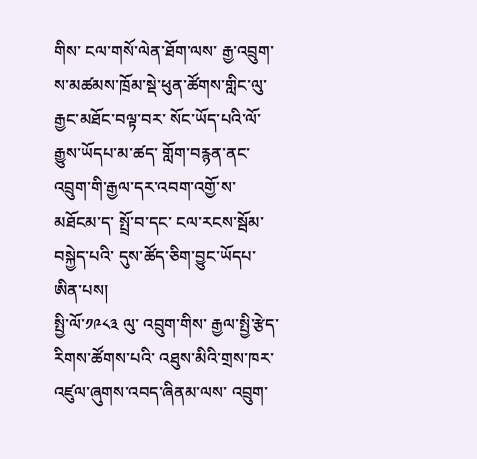གིས་ ངལ་གསོ་ལེན་ཐོག་ལས་ རྒྱ་འབྲུག་ས་མཚམས་ཁྲོམ་སྡེ་ཕུན་ཚོགས་གླིང་ལུ་ རྒྱང་མཐོང་བལྟ་བར་ སོང་ཡོད་པའི་ལོ་རྒྱུས་ཡོདཔ་མ་ཚད་ གློག་བརྙན་ནང་ འབྲུག་གི་རྒྱལ་དར་འབག་འགྱོ་ས་མཐོངམ་ད་ སྤྲོ་བ་དང་ ངལ་རངས་སྦོམ་བསྐྱེད་པའི་ དུས་ཚོད་ཅིག་བྱུང་ཡོདཔ་ཨིན་པས།
སྤྱི་ལོ་༡༩༨༣ ལུ་ འབྲུག་གིས་ རྒྱལ་སྤྱི་རྩེད་རིགས་ཚོགས་པའི་ འཐུས་མིའི་གྲས་ཁར་ འཛུལ་ཞུགས་འབད་ཞིནམ་ལས་ འབྲུག་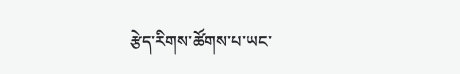རྩེད་རིགས་ཚོགས་པ་ཡང་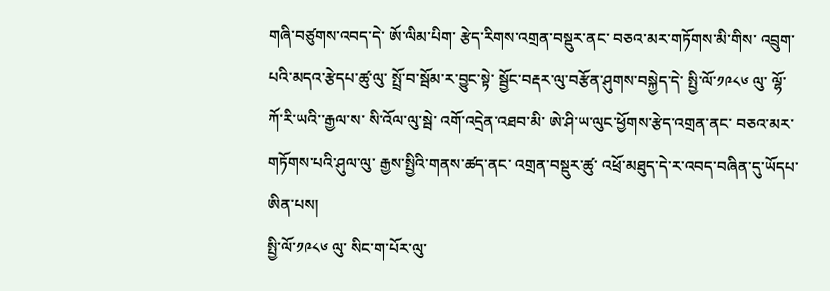གཞི་བཙུགས་འབད་དེ་ ཨོ་ལིམ་པིག་ རྩེད་རིགས་འགྲན་བསྡུར་ནང་ བཅའ་མར་གཏོགས་མི་གིས་ འབྲུག་པའི་མདའ་རྩེདཔ་ཚུ་ལུ་ སྤྲོ་བ་སྦོམ་ར་བྱུང་སྟེ་ སྦྱོང་བརྡར་ལུ་བརྩོན་ཤུགས་བསྐྱེད་དེ་ སྤྱི་ལོ་༡༩༨༦ ལུ་ ལྷོ་ཀོ་རི་ཡའི་་རྒྱལ་ས་ སི་འོལ་ལུ་སྦེ་ འགོ་འདྲེན་འཐབ་མི་ ཨེ་ཤི་ཡ་ལུང་ཕྱོགས་རྩེད་འགྲན་ནང་ བཅའ་མར་གཏོགས་པའི་ཤུལ་ལུ་ རྒྱས་སྤྱིའི་གནས་ཚད་ནང་ འགྲན་བསྡུར་ཚུ་ འཕྲོ་མཐུད་དེ་ར་འབད་བཞིན་དུ་ཡོདཔ་ཨིན་པས།
སྤྱི་ལོ་༡༩༨༦ ལུ་ སིང་ག་པོར་ལུ་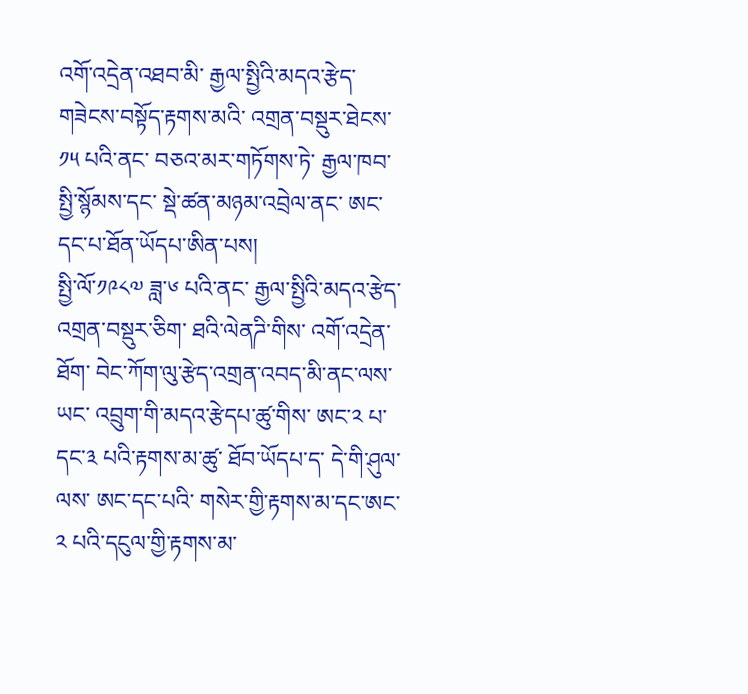འགོ་འདྲེན་འཐབ་མི་ རྒྱལ་སྤྱིའི་མདའ་རྩེད་གཟེངས་བསྟོད་རྟགས་མའི་ འགྲན་བསྡུར་ཐེངས་༡༥ པའི་ནང་ བཅའ་མར་གཏོགས་ཏེ་ རྒྱལ་ཁབ་སྤྱི་སྙོམས་དང་ སྡེ་ཚན་མཉམ་འབྲེལ་ནང་ ཨང་དང་པ་ཐོན་ཡོདཔ་ཨིན་པས།
སྤྱི་ལོ་༡༩༨༧ ཟླ་༦ པའི་ནང་ རྒྱལ་སྤྱིའི་མདའ་རྩེད་འགྲན་བསྡུར་ཅིག་ ཐའི་ལེནཌི་གིས་ འགོ་འདྲེན་ཐོག་ བེང་ཀོག་ལུ་རྩེད་འགྲན་འབད་མི་ནང་ལས་ཡང་ འབྲུག་གི་མདའ་རྩེདཔ་ཚུ་གིས་ ཨང་༢ པ་དང་༣ པའི་རྟགས་མ་ཚུ་ ཐོབ་ཡོདཔ་ད་ དེ་གི་ཤུལ་ལས་ ཨང་དང་པའི་ གསེར་གྱི་རྟགས་མ་དང་ཨང་༢ པའི་དངུལ་གྱི་རྟགས་མ་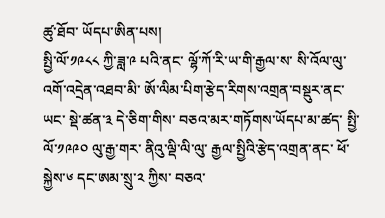ཚུ་ཐོབ་ ཡོདཔ་ཨིན་པས།
སྤྱི་ལོ་༡༩༨༨ ཀྱི་ཟླ་༩ པའི་ནང་ ལྷོ་ཀོ་རི་ཡ་གི་རྒྱལ་ས་ སི་འོལ་ལུ་འགོ་འདྲེན་འཐབ་མི་ ཨོ་ལིམ་པིག་རྩེད་རིགས་འགྲན་བསྡུར་ནང་ཡང་ སྡེ་ཚན་༣ དེ་ཅིག་གིས་ བཅའ་མར་གཏོགས་ཡོདཔ་མ་ཚད་ སྤྱི་ལོ་༡༩༩༠ ལུ་རྒྱ་གར་ ནིའུ་ལྡི་ལི་ལུ་ རྒྱལ་སྤྱིའི་རྩེད་འགྲན་ནང་ ཕོ་སྐྱེས་༦ དང་ཨམ་སྲུ་༢ ཀྱིས་ བཅའ་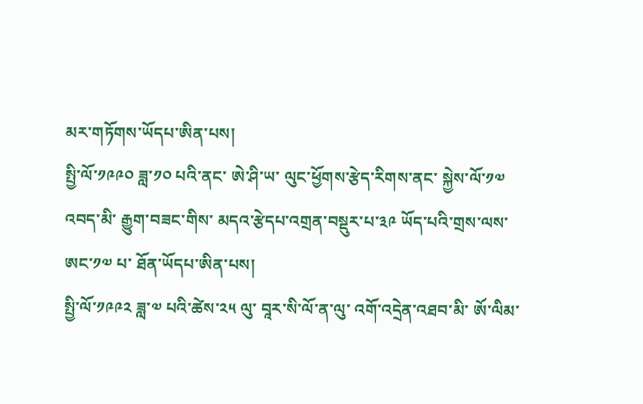མར་གཏོགས་ཡོདཔ་ཨིན་པས།
སྤྱི་ལོ་༡༩༩༠ ཟླ་༡༠ པའི་ནང་ ཨེ་ཤི་ཡ་ ལུང་ཕྱོགས་རྩེད་རིགས་ནང་ སྐྱེས་ལོ་༡༧ འབད་མི་ རྒྱུག་བཟང་གིས་ མདའ་རྩེདཔ་འགྲན་བསྡུར་པ་༣༩ ཡོད་པའི་གྲས་ལས་ ཨང་༡༧ པ་ ཐོན་ཡོདཔ་ཨིན་པས།
སྤྱི་ལོ་༡༩༩༢ ཟླ་༧ པའི་ཚེས་༢༥ ལུ་ བཱར་སི་ལོ་ན་ལུ་ འགོ་འདྲེན་འཐབ་མི་ ཨོ་ལིམ་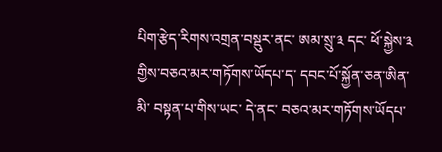པིག་རྩེད་རིགས་འགྲན་བསྡུར་ནང་ ཨམ་སྲུ་༣ དང་ ཕོ་སྐྱེས་༣ གྱིས་བཅའ་མར་གཏོགས་ཡོདཔ་ད་ དབང་པོ་སྐྱོན་ཅན་ཨིན་མི་ བསྟན་པ་གིས་ཡང་ དེ་ནང་ བཅའ་མར་གཏོགས་ཡོདཔ་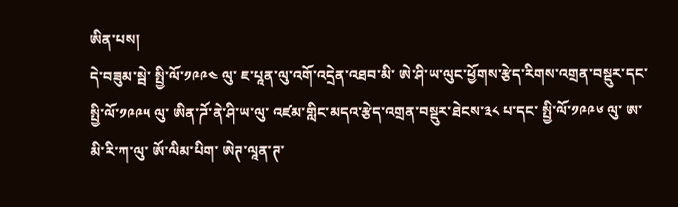ཨིན་པས།
དེ་བཟུམ་སྦེ་ སྤྱི་ལོ་༡༩༩༤ ལུ་ ཇ་པཱན་ལུ་འགོ་འདྲེན་འཐབ་མི་ ཨེ་ཤི་ཡ་ལུང་ཕྱོགས་རྩེད་རིགས་འགྲན་བསྡུར་དང་ སྤྱི་ལོ་༡༩༩༥ ལུ་ ཨིན་ཌོ་ནེ་ཤི་ཡ་ལུ་ འཛམ་གླིང་མདའ་རྩེད་འགྲན་བསྡུར་ཐེངས་༣༨ པ་དང་ སྤྱི་ལོ་༡༩༩༦ ལུ་ ཨ་མི་རི་ཀ་ལུ་ ཨོ་ལིམ་པིག་ ཨེཊ་ལཱན་ཊ་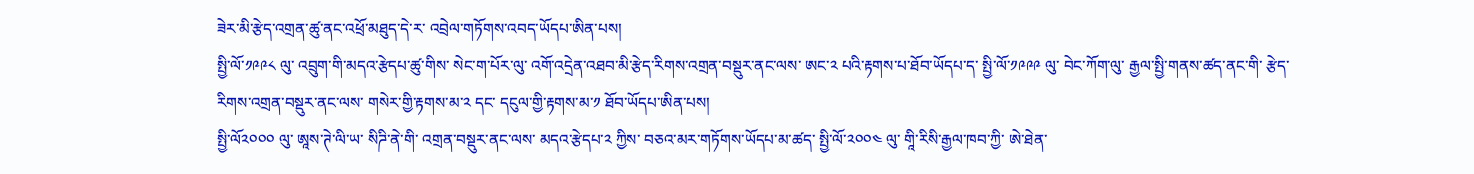ཟེར་མི་རྩེད་འགྲན་ཚུ་ནང་འཕྲོ་མཐུད་དེ་ར་ འབྲེལ་གཏོགས་འབད་ཡོདཔ་ཨིན་པས།
སྤྱི་ལོ་༡༩༩༨ ལུ་ འབྲུག་གི་མདའ་རྩེདཔ་ཚུ་གིས་ སེང་ག་པོར་ལུ་ འགོ་འདྲེན་འཐབ་མི་རྩེད་རིགས་འགྲན་བསྡུར་ནང་ལས་ ཨང་༢ པའི་རྟགས་པ་ཐོབ་ཡོདཔ་ད་ སྤྱི་ལོ་༡༩༩༩ ལུ་ བེང་ཀོག་ལུ་ རྒྱལ་སྤྱི་གནས་ཚད་ནང་གི་ རྩེད་རིགས་འགྲན་བསྡུར་ནང་ལས་ གསེར་གྱི་རྟགས་མ་༢ དང་ དངུལ་གྱི་རྟགས་མ་༡ ཐོབ་ཡོདཔ་ཨིན་པས།
སྤྱི་ལོ༢༠༠༠ ལུ་ ཨཱས་ཊེ་ལི་ཡ་ སིཌི་ནེ་གི་ འགྲན་བསྡུར་ནང་ལས་ མདའ་རྩེདཔ་༢ ཀྱིས་ བཅའ་མར་གཏོགས་ཡོདཔ་མ་ཚད་ སྤྱི་ལོ་༢༠༠༤ ལུ་ གཱི་རིསི་རྒྱལ་ཁབ་ཀྱི་ ཨེ་ཐེན་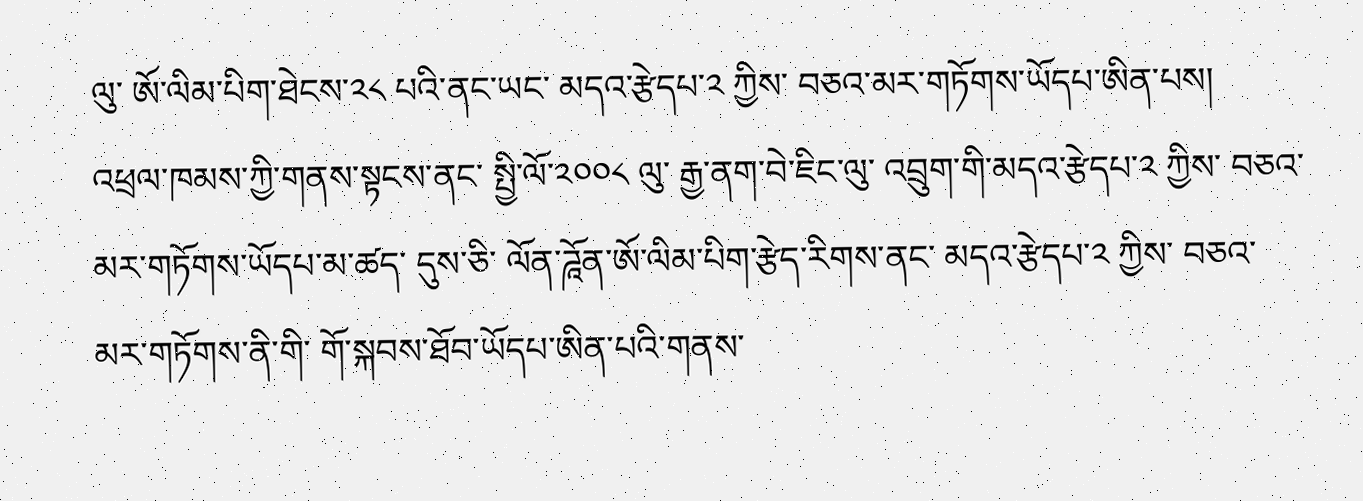ལུ་ ཨོ་ལིམ་པིག་ཐེངས་༢༨ པའི་ནང་ཡང་ མདའ་རྩེདཔ་༢ ཀྱིས་ བཅའ་མར་གཏོགས་ཡོདཔ་ཨིན་པས།
འཕྲལ་ཁམས་ཀྱི་གནས་སྟངས་ནང་ སྤྱི་ལོ་༢༠༠༨ ལུ་ རྒྱ་ནག་བེ་ཇིང་ལུ་ འབྲུག་གི་མདའ་རྩེདཔ་༢ ཀྱིས་ བཅའ་མར་གཏོགས་ཡོདཔ་མ་ཚད་ དུས་ཅི་ ལོན་ཌཱོན་ཨོ་ལིམ་པིག་རྩེད་རིགས་ནང་ མདའ་རྩེདཔ་༢ ཀྱིས་ བཅའ་མར་གཏོགས་ནི་གི་ གོ་སྐབས་ཐོབ་ཡོདཔ་ཨིན་པའི་གནས་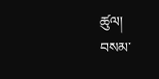ཚུལ།
བསམ་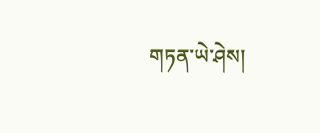གཏན་ཡེ་ཤེས།